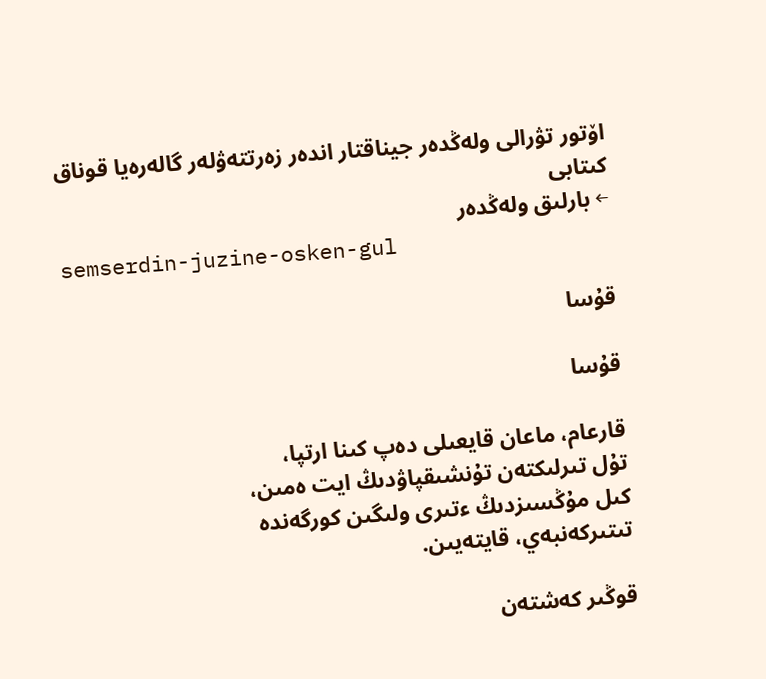اۆتور تۋرالى ولەڭدەر جيناقتار اندەر زەرتتەۋلەر گالەرەيا قوناق كىتابى
← بارلىق ولەڭدەر
semserdin-juzine-osken-gul

قۇسا

قۇسا

قارعام، ماعان قايعىلى دەپ كىنا ارتپا،
تۇل تىرلىكتەن تۇنشىقپاۋدىڭ ايت ەمىن،
كىل مۇڭسىزدىڭ ءتىرى ولىگىن كورگەندە
تىتىركەنبەي، قايتەيىن.

قوڭىر كەشتەن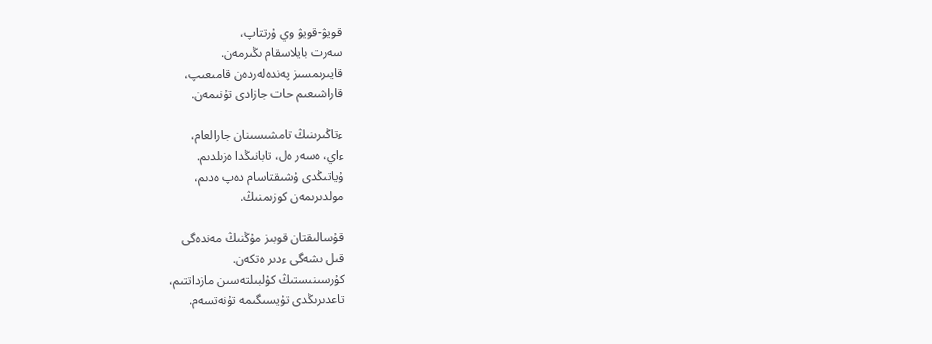قويۋ-قويۋ وي ۇرتتاپ،
سەرت بايلاسقام ىڭىرمەن.
قايىرىمسىز پەندەلەردەن قامىعىپ،
قاراشىعىم حات جازادى تۇنىمەن.

ءتاڭىرىنىڭ تامشىسىنان جارالعام،
ءاي، ەسەر ەل، تابانىڭدا ەزىلدىم.
ۇياتىڭدى ۇشىقتاسام دەپ ەدىم،
مولدىرىمەن كوزىمنىڭ.

قۇسالىقتان قوبىز مۇڭنىڭ مەندەگى
قىل ىشەگى ءدىر ەتكەن.
كۇرسىنىستىڭ كۇلبىلتەسىن مازداتتىم،
تاعدىرىڭدى تۇيسىگىمە تۇنەتسەم.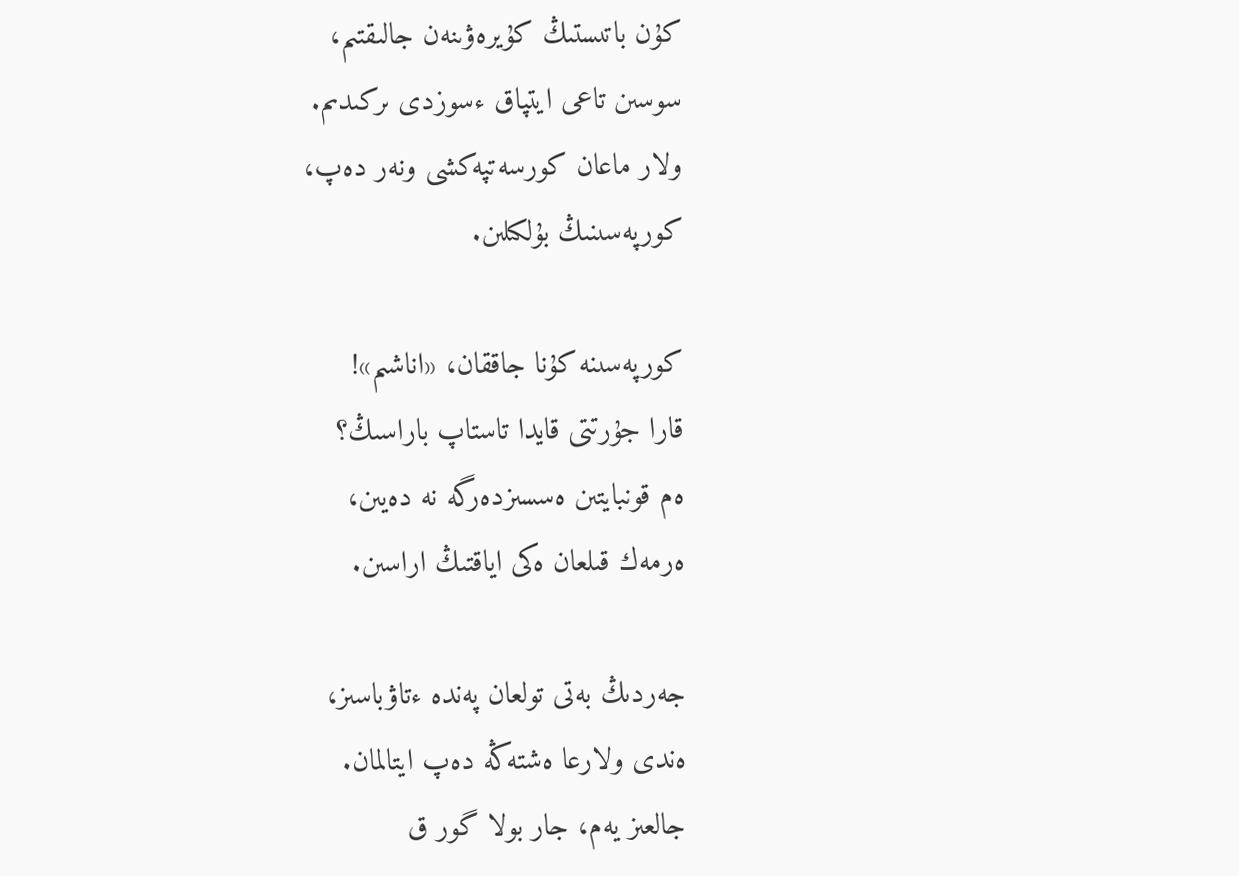كۇن باتىستىڭ كۇيرەۋىنەن جالىقتىم،
سوسىن تاعى ايتپاق ءسوزدى ىركىدىم.
ولار ماعان كورسەتپەكشى ونەر دەپ،
كورپەسىنىڭ بۇلكىلىن.

كورپەسىنە كۇنا جاققان، «اناشىم»!
قارا جۇرتتى قايدا تاستاپ باراسىڭ؟
ەم قونبايتىن ەسسىزدەرگە نە دەيىن،
ەرمەك قىلعان ەكى اياقتىڭ اراسىن.

جەردىڭ بەتى تولعان پەندە ءتاۋباسىز،
ەندى ولارعا ەشتەڭە دەپ ايتالمان.
جالعىز يەم، جار بولا گور ق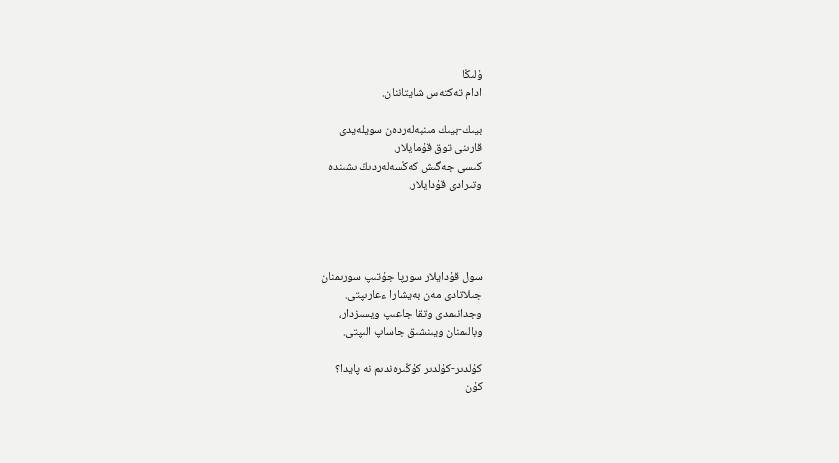ۇلىڭا
ادام تەكتەس شايتاننان.

بيىك-بيىك مىنبەلەردەن سويلەيدى
قارىنى توق قۇمايلار.
كىسى جەگىش كەڭسەلەردىڭ ىشىندە
وتىرادى قۇدايلار.




سول قۇدايلار سورپا جۇتىپ سورىمنان
جىلاتادى مەن بەيشارا ءعارىپتى.
وجدانىمدى وتقا جاعىپ ويسىزدار،
وبالىمنان ويىنشىق جاساپ الىپتى.

كۇلدىر-كۇلدىر كۇڭىرەندىم نە پايدا؟
كۇن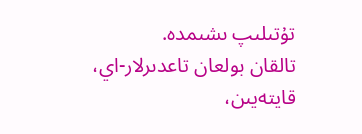تۇتىلىپ ىشىمدە.
تالقان بولعان تاعدىرلار-اي، قايتەيىن،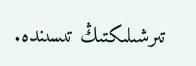تىرشىلىكتىڭ تىسىندە.